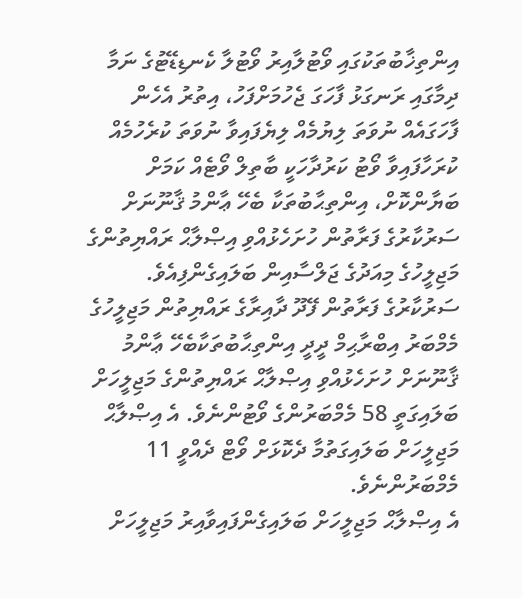އިންތިޚާބުތަކުގައި ވޯޓުލާއިރު ވޯޓުލާ ކެނޑިޑޭޓުގެ ނަމާ ދިމާގައި ރަނގަޅު ފާހަގަ ޖެހުމަށްފަހު، އިތުރު އެހެން ފާހަގައެއް ނުވަތަ ލިޔުމެއް ލިޔެފައިވާ ނުވަތަ ކުރެހުމެއް ކުރަހާފައިވާ ވޯޓު ކަރުދާހަކީ ބާތިލް ވޯޓެއް ކަމަށް ބަޔާންކޮށް، އިންތިޙާބުތަކާ ބެހޭ ޢާންމު ޤާނޫނަށް ސަރުކާރުގެ ފަރާތުން ހުށަހެޅުއްވި އިޞްލާޙް ރައްޔިތުންގެ މަޖިލީހުގެ މިއަދުގެ ޖަލްސާއިން ބަލައިގެންފިއެވެ.
ސަރުކާރުގެ ފަރާތުން ފޭދޫ ދާއިރާގެ ރައްޔިތުން މަޖިލީހުގެ މެމްބަރު އިބްރާޙިމް ދީދީ އިންތިޙާބުތަކާބެހޭ ޢާންމު ޤާނޫނަށް ހުށަހެޅުއްވި އިޞްލާޙް ރައްޔިތުންގެ މަޖިލީހަށް ބަލައިގަތީ 58 މެމްބަރުންގެ ވޯޓުންނެވެ. އެ އިޞްލާޙް މަޖިލީހަށް ބަލައިގަތުމާ ދެކޮޅަށް ވޯޓް ދެއްވީ 11 މެމްބަރުންނެވެ.
އެ އިޞްލާޙް މަޖިލީހަށް ބަލައިގެންފައިވާއިރު މަޖިލީހަށް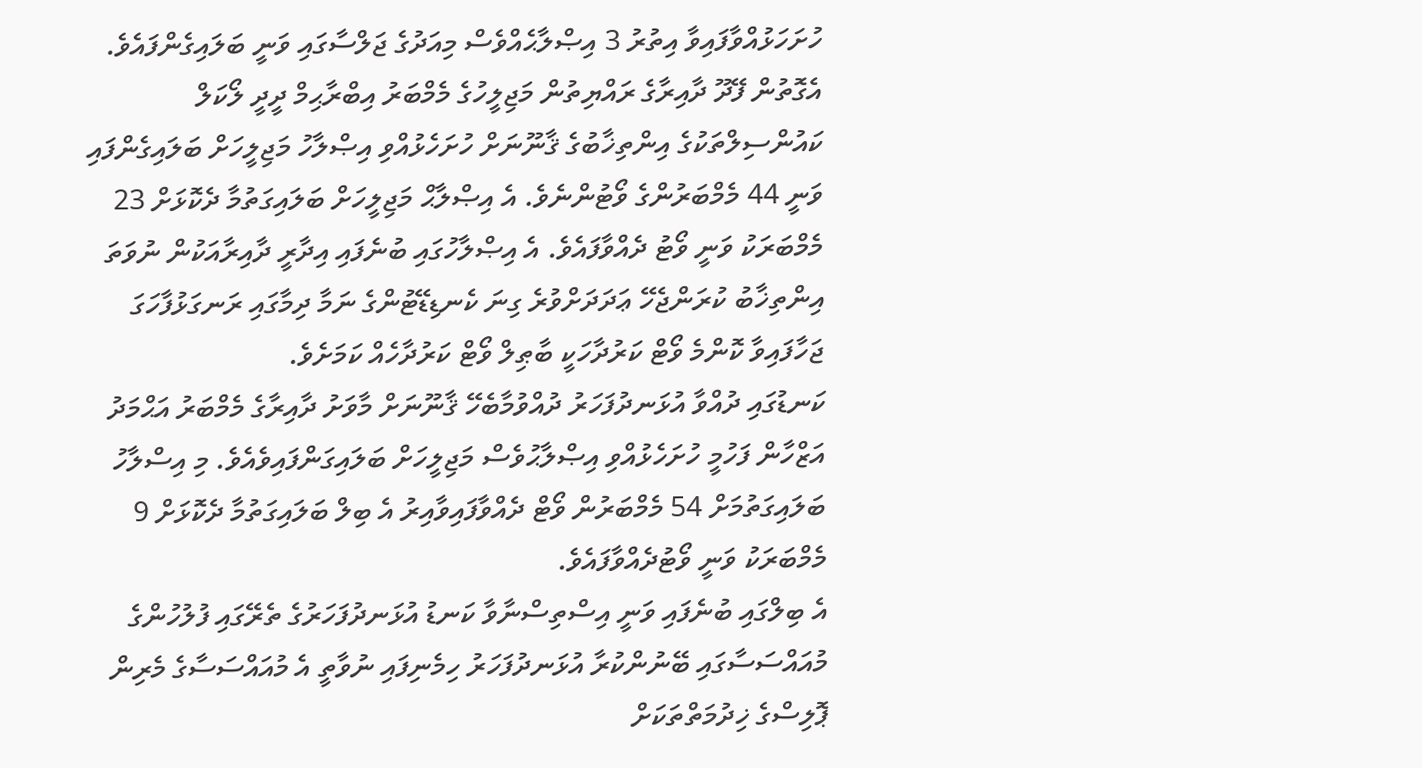ހުށަހަޅުއްވާފައިވާ އިތުރު 3 އިޞްލާޙެއްވެސް މިއަދުގެ ޖަލްސާގައި ވަނީ ބަލައިގެންފައެވެ. އެގޮތުން ފޭދޫ ދާއިރާގެ ރައްޔިތުން މަޖިލީހުގެ މެމްބަރު އިބްރާޙިމް ދީދީ ލޯކަލް ކައުންސިލްތަކުގެ އިންތިޚާބުގެ ޤާނޫނަށް ހުށަހެޅުއްވި އިޞްލާހު މަޖިލީހަށް ބަލައިގެންފައި ވަނީ 44 މެމްބަރުންގެ ވޯޓުންނެވެ. އެ އިޞްލާޙް މަޖިލީހަށް ބަލައިގަތުމާ ދެކޮޅަށް 23 މެމްބަރަކު ވަނީ ވޯޓު ދެއްވާފައެވެ. އެ އިޞްލާހުގައި ބުނެފައި އިދާރީ ދާއިރާއަކުން ނުވަތަ އިންތިޚާބު ކުރަންޖެހޭ ޢަދަދަށްވުރެ ގިނަ ކެނޑިޑޭޓުންގެ ނަމާ ދިމާގައި ރަނގަޅުފާހަގަ ޖަހާފައިވާ ކޮންމެ ވޯޓް ކަރުދާހަކީ ބާޠިލް ވޯޓް ކަރުދާހެއް ކަމަށެވެ.
ކަނޑުގައި ދުއްވާ އުޅަނދުފަހަރު ދުއްވުމާބެހޭ ޤާނޫނަށް މާވަށު ދާއިރާގެ މެމްބަރު އަޙްމަދު އަޒްހާން ފަހުމީ ހުށަހެޅުއްވި އިޞްލާޙުވެސް މަޖިލީހަށް ބަލައިގަންފައިވެއެވެ. މި އިސްލާހު ބަލައިގަތުމަށް 54 މެމްބަރުން ވޯޓް ދެއްވާފައިވާއިރު އެ ބިލް ބަލައިގަތުމާ ދެކޮޅަށް 9 މެމްބަރަކު ވަނީ ވޯޓުދެއްވާފައެވެ.
އެ ބިލްގައި ބުނެފައި ވަނީ އިސްތިސްނާވާ ކަނޑު އުޅަނދުފަހަރުގެ ތެރޭގައި ފުލުހުންގެ މުއައްސަސާގައި ބޭނުންކުރާ އުޅަނދުފަހަރު ހިމެނިފައި ނުވާތީ އެ މުއައްސަސާގެ މެރިން ޕޮލިސްގެ ޚިދުމަތްތަކަށް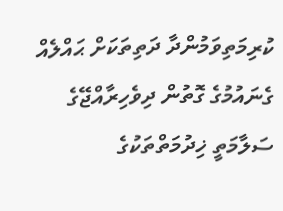ކުރިމަތިވަމުންދާ ދަތިތަކަށް ޙައްލެއް ގެނައުމުގެ ގޮތުން ދިވެހިރާއްޖޭގެ ސަލާމަތީ ޚިދުމަތްތަކުގެ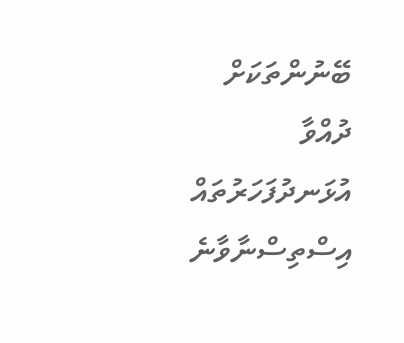ބޭނުންތަކަށް ދުއްވާ އުޅަނދުފަހަރުތައް އިސްތިސްނާވާނެ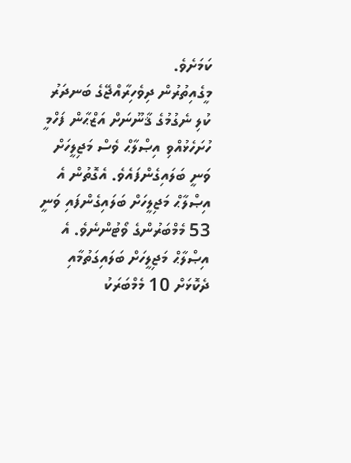ކަމަށެވެ.
މީގެއިތުރުން ދިވެހިރާއްޖޭގެ ބަނދަރު ކުލި ނެގުމުގެ ޤާނޫނަށް އަޒްޙާން ފަހްމީ ހުށަހެޅުއްވި އިޞްލާޙް ވެސް މަޖިލީހަށް ވަނީ ބަލައިގެންފައެވެ. އެގޮތުން އެ އިޞްލާޙް މަޖިލީހަށް ބަލައިގެންފައި ވަނީ 53 މެމްބަރުންގެ ވޯޓުންނެވެ. އެ އިޞްލާޙް މަޖިލީހަށް ބަލައިގަތުމާއި ދެކޮޅަށް 10 މެމްބަރަކު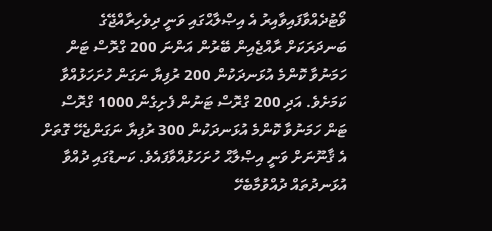ވޯޓުދެއްވާފައިވާއިރު އެ އިޞްލާޙްގައި ވަނީ ދިވެހިރާއްޖޭގެ ބަނދަރަކަށް ރާއްޖެއިން ބޭރުން އަންނަ 200 ގްރޮސް ޓަން ހަމަނުވާ ކޮންމެ އުޅަނދަކުން 200 ރުފިޔާ ނަގަން ހުށަހަޅުއްވާ ކަމަށެވެ. އަދި 200 ގްރޮސް ޓަނުން ފެށިގެން 1000 ގްރޮސް ޓަން ހަމަނުވާ ކޮންމެ އުޅަނދަކުން 300 ރުފިޔާ ނަގަންޖެހޭ ގޮތަށް އެ ޤާނޫނަށް ވަނީ އިޞްލާޙް ހުށަހަޅުއްވާފައެވެ. ކަނޑުގައި ދުއްވާ އުޅަނދުތައް ދުއްވުމާބެހޭ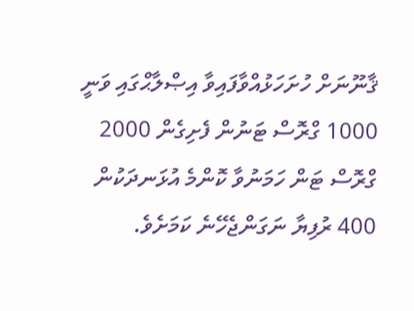ޤާނޫނަށް ހުށަހަޅުއްވާފައިވާ އިޞްލާޙްގައި ވަނީ 1000 ގްރޮސް ޓަނުން ފެށިގެން 2000 ގްރޮސް ޓަން ހަމަނުވާ ކޮންމެ އުޅަނދަކުން 400 ރުފިޔާ ނަގަންޖެހޭނެ ކަމަށެވެ.